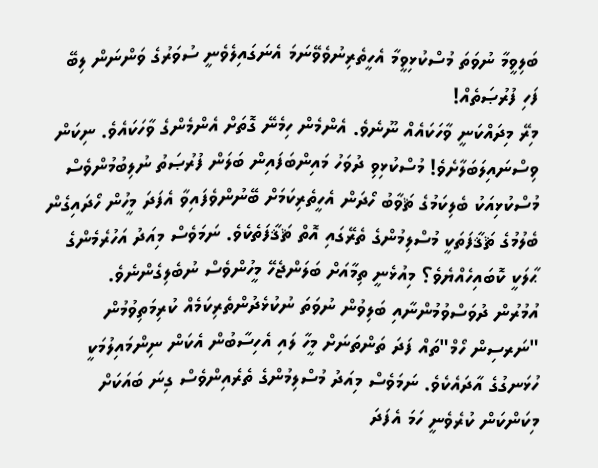ބަލިވީމާ ނުވަތަ މުސްކުޅިވީމާ އެހީތެރިނުވެވޭނަމަ އެނަގައިލެވެނީ ސުވަރުގެ ވަންނަން ލިބޭ ފަހި ފުރުޞަތެއް!
މިރޭ މިދައްކަނީ ވާހަކައެއް ނޫނެވެ. އެންމެން ހިމެނޭ ގޮތަށް އެންމެންގެ ވާހަކައެވެ. ނިކަން ވިސްނައިލަބަލާށެވެ! މުސްކުޅިވި ދުވަހު މައިންބަފައިން ބަލަން ފުރުޞަތު ނުލިބުމުންވެސް މުސްކުޅިއަކު ބެލިކަމުގެ ޘަވާބު ހޯދަން އެހީތެރިކަމަށް ބޭނުންވެފައިވާ އެފަދަ މީހުން ހޯދައިގެން ބެލުމުގެ ޘަޤާފަތަކީ މުސްލިމުންގެ ތެރޭގައި އޮތް ޘަޤާފަތެކެވެ. ނަމަވެސް މިއަދު އަހުރެމެންގެ ޙާލަކީ ކޮބައިހެއްޔެވެ؟ މިއުޅެނީ ތިމާއަށް ބަލަންޖެހޭ މީހުންވެސް ނުބެލިގެންނެވެ.
އުމުރުން ދުވަސްވުމުންނާއި ބަލިވުން ނުވަތަ ނުކުޅެދުންތެރިކަމެއް ކުރިމަތިވުމުން "ނަރސިން ހޯމް"ތައް ފަދަ ތަންތަނަށް މީހާ ލައި އެހިސާބުން އެކަން ނިންމައިލުމަކީ ހުޅަނގުގެ އާދައެކެވެ. ނަމަވެސް މިއަދު މުސްލިމުންގެ ތެރެއިންވެސް ގިނަ ބައަކަށް މިކަންކަން ކުރެވެނީ ހަމަ އެފަދަ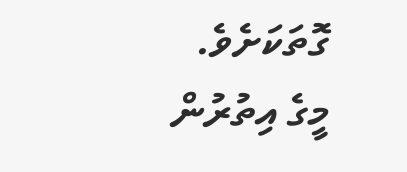ގޮތަކަށެވެ.
މީގެ އިތުރުން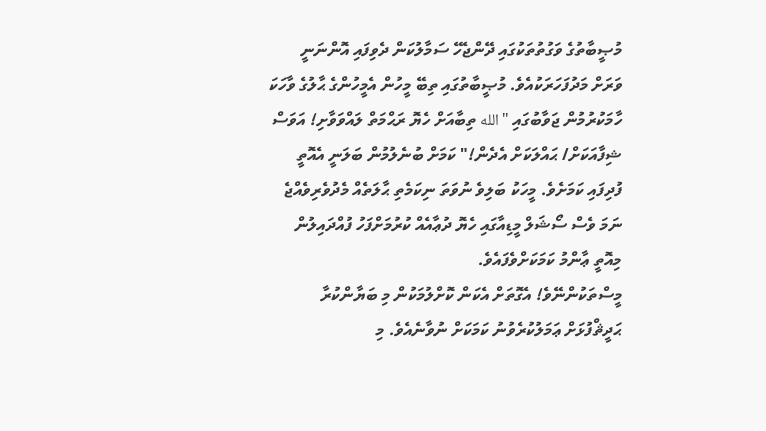މުޞީބާތުގެ ވަގުތުތަކުގައި ދޭންޖެހޭ ސަމާލުކަން ދެވިފައި އޮންނަނީ ވަރަށް މަދުފަހަރަކުއެވެ. މުޞީބާތުގައި ތިބޭ މީހުން އެމީހުންގެ ޙާލުގެ ވާހަކަ ހާމަކުރުމުން ޖަވާބުގައި "الله ތިބާއަށް ހެޔޮ ރަޙްމަތް ލައްވަވާށި! އަވަސް ޝިފާއަކަށް/ ޙައްލަކަށް އެދެން!" ކަމަށް ބުނެލުމުން ބަލަނީ އެއޮތީ ފުދިފައި ކަމަށެވެ. މީހަކު ބަލިވެ ނުވަތަ ނިކަމެތި ޙާލަތެއް މެދުވެރިވެއްޖެ ނަމަ ވެސް ސޯޝަލް މީޑިއާގައި ހެޔޮ ދުޢާއެއް ކުރުމަށްފަހު ފުއްދައިލުން މިއޮތީ ޢާންމު ކަމަކަށްވެފައެވެ.
މީސްތަކުންނޭވެ! އެގޮތަށް އެކަން ކޮށްލުމަކުން މި ބަޔާންކުރާ ޙަދީޘްފުޅަށް ޢަމަލުކުރެވުނު ކަމަކަށް ނުވާނެއެވެ. މި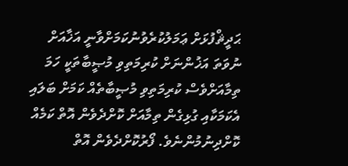ޙަދީޘްފުޅަށް ޢަމަލުކުރެވުނުކަމަށްވާނީ އަޚާއަށް ނުވަތަ އަޚުންނަށް ކުރިމަތިވި މުޞީބާތަކީ ހަމަ ތިމާއަށްވެސް ކުރިމަތިވި މުޞީބާތެއް ކަމަށް ބަލައި އެކަމަކާއި ގުޅިގެން ތިމާއަށް ކޮށްދެވެން އޮތް ކަމެއް ކޮށްދިނުމުންނެވެ. ފޯރުކޮށްދެވެން އޮތް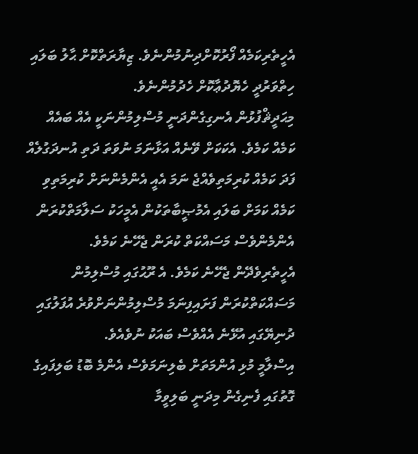އެހީތެރިކަމެއް ފޯރުކޮށްދިނުމުންނެވެ. ޒިޔާރަތްކޮށް ޙާލު ބަލައި ހިތްވަރުދީ ހެޔޮދުޢާކޮށް ހެދުމުންނެވެ.
މިޙަދީޘްފުޅުން އެނގިގެންދަނީ މުސްލިމުންނަކީ އެއް ބައެއް ކަމެއް ކަމެވެ. އެކަކަށް ވޭނެއް އަޅާނަމަ ނުވަތަ ދަތި އުނދަގުލެއް ފަދަ ކަމެއް ކުރިމަތިވެއްޖެ ނަމަ އެއީ އެންމެންނަށް ކުރިމަތިވި ކަމެއް ކަމަށް ބަލައި އެމުޞީބާތަކުން އެމީހަކު ސަލާމަތްކުރަން އެންމެންވެސް މަސައްކަތް ކުރަން ޖެހޭނެ ކަމެވެ. އެހީތެރިވެދޭން ޖެހޭނެ ކަމެވެ. އެ ރޫޙުގައި މުސްލިމުން މަސައްކަތްކުރަން ފަށައިފިނަމަ މުސްލިމުންނަށްވުރެ އުފަލުގައި ދުނިޔޭގައި އުޅޭނެ އެއްވެސް ބައަކު ނުވެއެވެ.
އިސްލާމީ މުޅި އުންމަތަށް ބެލިނަމަވެސް އެންމެ ބޮޑު ބަލިފައިގެ ގޮތުގައި ފެނިގެން މިދަނީ ބަލިވީމާ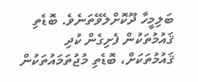ބަލިމީހާ ދޫކޮށްލެވޭތަނެވެ. ބޮޑެތި ޤައުމުތަކުން ފެށިގެން ކުދި ޤައުމުތަކަށް، ބޮޑެތި މުޖުތަމައުތަކުން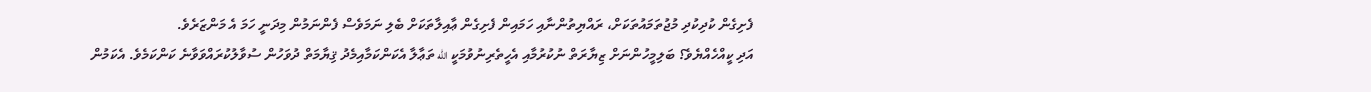ފެށިގެން ކުދިކުދި މުޖުތަމައުތަކަށް، ރައްޔިތުންނާއި ހަމައިން ފެށިގެން ޢާއިލާތަކަށް ބެލި ނަމަވެސް ފެންނަމުން މިދަނީ ހަމަ އެ މަންޒަރެވެ.
އަދި ކީއްހެއްޔެވެ؟ ބަލިމީހުންނަށް ޒިޔާރަތް ނުކުރުމާއި އެހީތެރިނުވުމަކީ الله ތަޢާލާ އެކަންކަމާއިމެދު ޤިޔާމަތް ދުވަހުން ސުވާލުކުރައްވަވާނެ ކަންކަމެވެ. އެކަމުން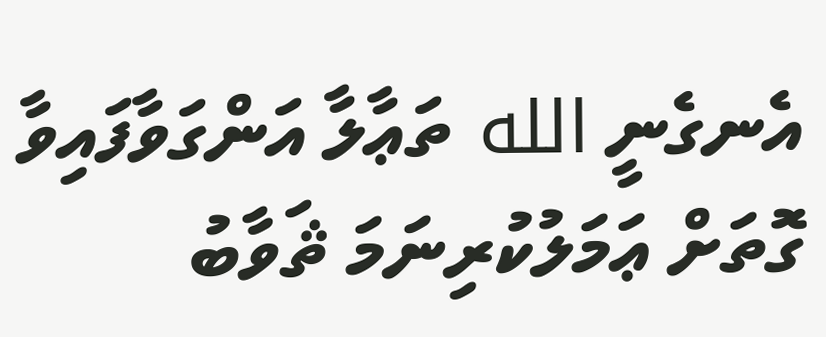އެނގެނީ الله ތަޢާލާ އަންގަވާފައިވާ ގޮތަށް ޢަމަލުކުރިނަމަ ޘަވާބު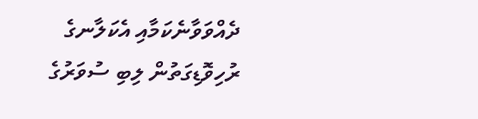ދެއްވަވާނެކަމާއި އެކަލާނގެ ރުހިވޮޑިގަތުން ލިބި ސުވަރުގެ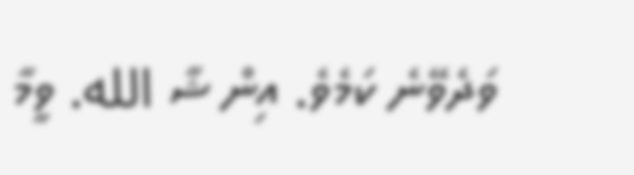ވަދެވޭނެ ކަމެވެ. އިން ޝާ الله. ވީމާ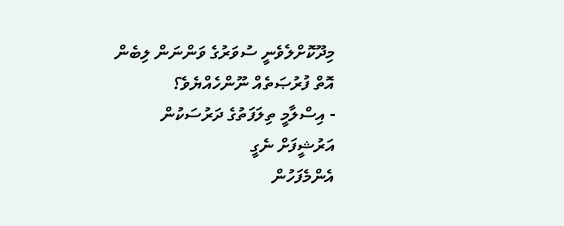މިދޫކޮށްލެވެނީ ސުވަރުގެ ވަންނަން ލިބެން އޮތް ފުރުޞަތެއް ނޫންހެއްޔެވެ؟
- އިސްލާމީ ތިލަފަތުގެ ދަރުސަކުން
އަރުޝީފަށް ނެގީ
އެންމެފަހުން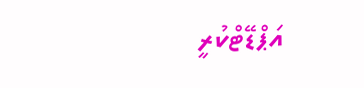އަޕްޑޭޓްކުރީ